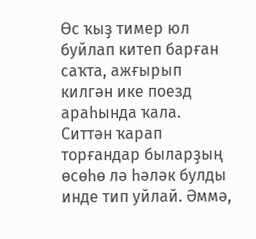Өс ҡыҙ тимер юл буйлап китеп барған саҡта, ажғырып килгән ике поезд араһында ҡала. Ситтән ҡарап торғандар быларҙың өсөһө лә һәләк булды инде тип уйлай. Әммә,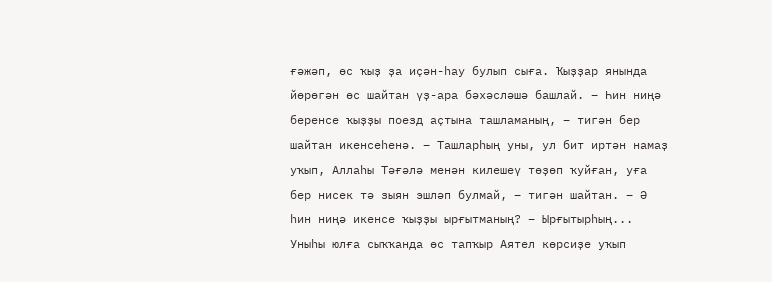ғәжәп, өс ҡыҙ ҙа иҫән-һау булып сыға. Ҡыҙҙар янында йөрөгән өс шайтан үҙ-ара бәхәсләшә башлай. – Һин ниңә беренсе ҡыҙҙы поезд аҫтына ташламаның, – тигән бер шайтан икенсеһенә. – Ташларһың уны, ул бит иртән намаҙ уҡып, Аллаһы Тәғәлә менән килешеү төҙөп ҡуйған, уға бер нисек тә зыян эшләп булмай, – тигән шайтан. – Ә һин ниңә икенсе ҡыҙҙы ырғытманың? – Ырғытырһың... Уныһы юлға сыҡҡанда өс тапҡыр Аятел көрсиҙе уҡып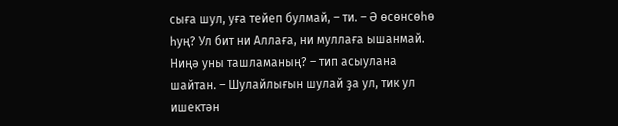сыға шул, уға тейеп булмай, – ти. – Ә өсөнсөһө һуң? Ул бит ни Аллаға, ни муллаға ышанмай. Ниңә уны ташламаның? – тип асыулана шайтан. – Шулайлығын шулай ҙа ул, тик ул ишектән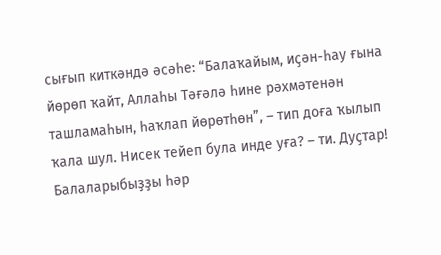сығып киткәндә әсәһе: “Балаҡайым, иҫән-һау ғына йөрөп ҡайт, Аллаһы Тәғәлә һине рәхмәтенән ташламаһын, һаҡлап йөрөтһөн”, – тип доға ҡылып ҡала шул. Нисек тейеп була инде уға? – ти. Дуҫтар! Балаларыбыҙҙы һәр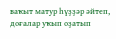ваҡыт матур һүҙҙәр әйтеп, доғалар уҡып оҙатып